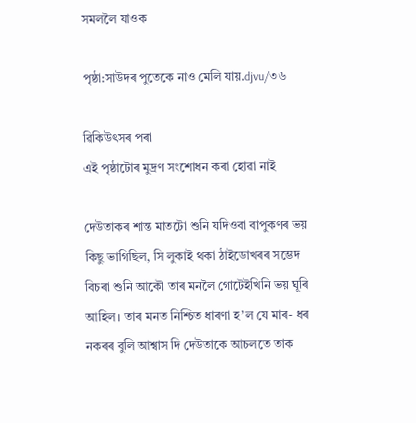সমললৈ যাওক

পৃষ্ঠা:সাউদৰ পুতেকে নাও মেলি যায়.djvu/৩৬

ৱিকিউৎসৰ পৰা
এই পৃষ্ঠাটোৰ মুদ্ৰণ সংশোধন কৰা হোৱা নাই

দেউতাকৰ শান্ত মাতটো শুনি যদিওবা বাপুকণৰ ভয় কিছু ভাগিছিল, সি লুকাই থকা ঠাইডোখৰৰ সম্ভেদ বিচৰা শুনি আকৌ তাৰ মনলৈ গোটেইখিনি ভয় ঘূৰি আহিল। তাৰ মনত নিশ্চিত ধাৰণা হ’ল যে মাৰ- ধৰ নকৰৰ বুলি আশ্বাস দি দেউতাকে আচলতে তাক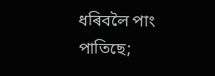ধৰিবলৈ পাং পাতিছে;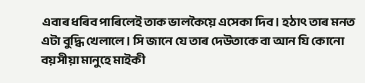এবাৰ ধৰিব পাৰিলেই তাক ভালকৈয়ে এসেকা দিব। হঠাৎ তাৰ মনত এটা বুদ্ধি খেলালে। সি জানে যে তাৰ দেউতাকে বা আন যি কোনো বয়সীয়া মানুহে মাইকী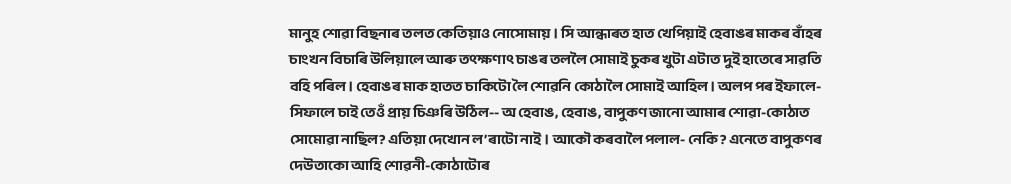মানুহ শোৱা বিছনাৰ তলত কেতিয়াও নোসোমায়। সি আন্ধাৰত হাত খেপিয়াই হেবাঙৰ মাকৰ বাঁহৰ চাংখন বিচাৰি উলিয়ালে আৰু তৎক্ষণাৎ চাঙৰ তললৈ সোমাই চুকৰ খুটা এটাত দুই হাতেৰে সাৱতি বহি পৰিল। হেবাঙৰ মাক হাতত চাকিটো লৈ শোৱনি কোঠালৈ সোমাই আহিল। অলপ পৰ ইফালে-সিফালে চাই তেওঁ প্ৰায় চিঞৰি উঠিল-- অ হেবাঙ, হেবাঙ, বাপুকণ জানো আমাৰ শোৱা-কোঠাত সোমোৱা নাছিল? এতিয়া দেখোন ল’ৰাটো নাই। আকৌ কৰবালৈ পলাল- নেকি? এনেতে বাপুকণৰ দেউতাকো আহি শোৱনী-কোঠাটোৰ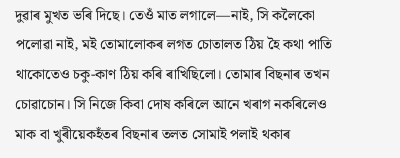দুৱাৰ মুখত ভৰি দিছে। তেওঁ মাত লগালে—নাই, সি কলৈকো পলোৱা নাই, মই তোমালোকৰ লগত চোতালত ঠিয় হৈ কথা পাতি থাকোতেও চকু-কাণ ঠিয় কৰি ৰাখিছিলো। তোমাৰ বিছনাৰ তখন চোৱাচোন। সি নিজে কিবা দোষ কৰিলে আনে খৰাগ নকৰিলেও মাক বা খুৰীয়েকহঁতৰ বিছনাৰ তলত সোমাই পলাই থকাৰ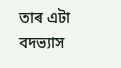তাৰ এটা বদভ্যাস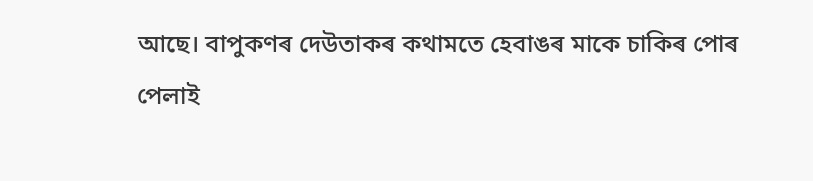আছে। বাপুকণৰ দেউতাকৰ কথামতে হেবাঙৰ মাকে চাকিৰ পোৰ পেলাই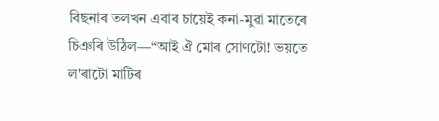বিছনাৰ তলখন এবাৰ চায়েই কনা-মুৱা মাতেৰে চিঞৰি উঠিল—“আই ঐ মোৰ সোণটো! ভয়তে ল'ৰাটো মাটিৰ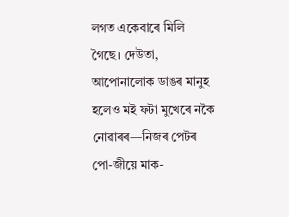লগত একেবাৰে মিলি গৈছে। দেউতা, আপোনালোক ডাঙৰ মানুহ হলেও মই ফটা মুখেৰে নকৈ নোৱাৰৰ—নিজৰ পেটৰ পো-জীয়ে মাক-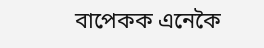বাপেকক এনেকৈ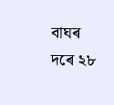বাঘৰ দৰে ২৮